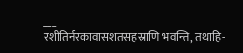___
रशीतिर्नरकावासशतसहस्राणि भवन्ति, तथाहि-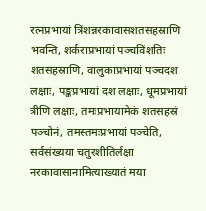रत्नप्रभायां त्रिंशन्नरकावासशतसहस्राणि भवन्ति, शर्कराप्रभायां पञ्चविंशतिः शतसहस्राणि, वालुकाप्रभायां पञ्चदश लक्षाः, पङ्कप्रभायां दश लक्षाः, धूमप्रभायां त्रीणि लक्षाः, तमःप्रभायामेकं शतसहस्रं पञ्चोनं, तमस्तमःप्रभायां पञ्चेति, सर्वसंख्यया चतुरशीतिर्लक्षा नरकावासानामित्याख्यातं मया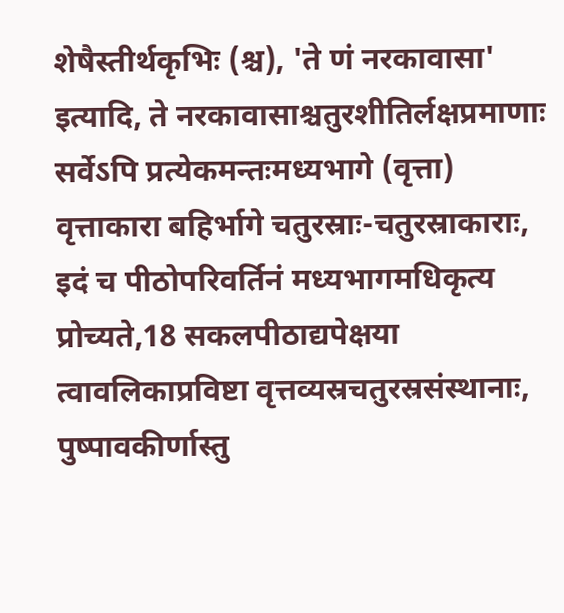शेषैस्तीर्थकृभिः (श्च), 'ते णं नरकावासा' इत्यादि, ते नरकावासाश्चतुरशीतिर्लक्षप्रमाणाः सर्वेऽपि प्रत्येकमन्तःमध्यभागे (वृत्ता) वृत्ताकारा बहिर्भागे चतुरस्राः-चतुरस्राकाराः, इदं च पीठोपरिवर्तिनं मध्यभागमधिकृत्य प्रोच्यते,18 सकलपीठाद्यपेक्षया त्वावलिकाप्रविष्टा वृत्तव्यस्रचतुरस्रसंस्थानाः, पुष्पावकीर्णास्तु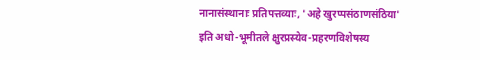नानासंस्थानाः प्रतिपत्तव्याः, 'अहे खुरप्पसंठाणसंठिया' इति अधो-भूमीतले क्षुरप्रस्येव-प्रहरणविशेषस्य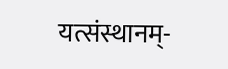यत्संस्थानम्-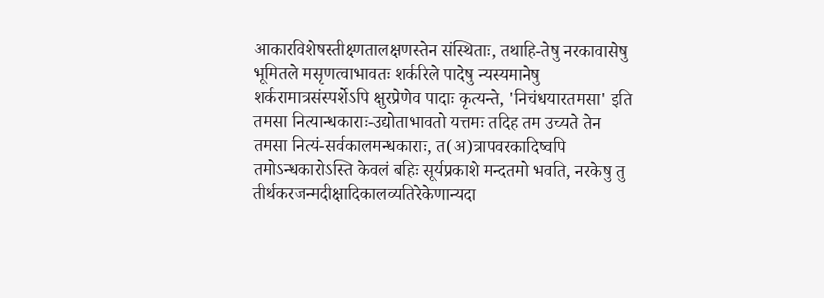आकारविशेषस्तीक्ष्णतालक्षणस्तेन संस्थिताः, तथाहि-तेषु नरकावासेषु भूमितले मसृणत्वाभावतः शर्करिले पादेषु न्यस्यमानेषु शर्करामात्रसंस्पर्शेऽपि क्षुरप्रेणेव पादाः कृत्यन्ते, 'निचंधयारतमसा' इति तमसा नित्यान्धकाराः-उद्योताभावतो यत्तमः तदिह तम उच्यते तेन तमसा नित्यं-सर्वकालमन्धकाराः, त(अ)त्रापवरकादिष्वपि तमोऽन्धकारोऽस्ति केवलं बहिः सूर्यप्रकाशे मन्दतमो भवति, नरकेषु तु तीर्थकरजन्मदीक्षादिकालव्यतिरेकेणान्यदा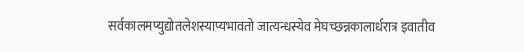सर्वकालमप्युद्योतलेशस्याप्यभावतो जात्यन्धस्येव मेघच्छन्नकालार्धरात्र इवातीव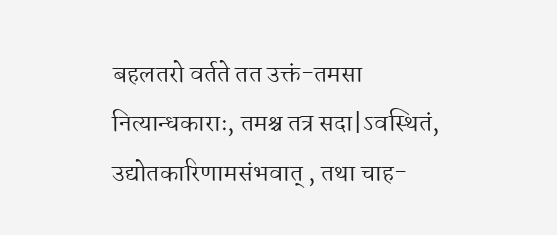बहलतरो वर्तते तत उक्तं-तमसा नित्यान्धकाराः, तमश्च तत्र सदा|ऽवस्थितं, उद्योतकारिणामसंभवात् , तथा चाह-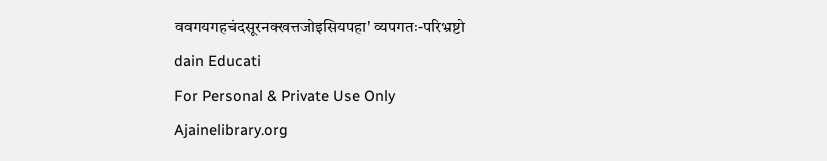ववगयगहचंदसूरनक्खत्तजोइसियपहा' व्यपगतः-परिभ्रष्टो
dain Educati
For Personal & Private Use Only
Ajainelibrary.org